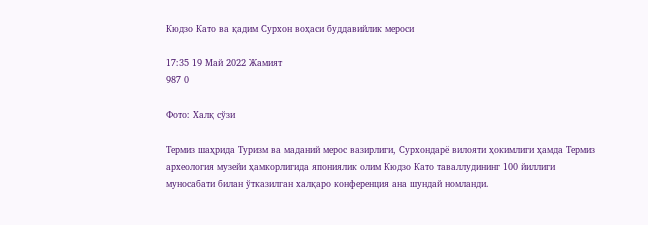Кюдзо Като ва қадим Сурхон воҳаси буддавийлик мероси

17:35 19 Май 2022 Жамият
987 0

Фото: Халқ сўзи

Термиз шаҳрида Туризм ва маданий мерос вазирлиги, Сурхондарё вилояти ҳокимлиги ҳамда Термиз археология музейи ҳамкорлигида япониялик олим Кюдзо Като таваллудининг 100 йиллиги муносабати билан ўтказилган халқаро конференция ана шундай номланди.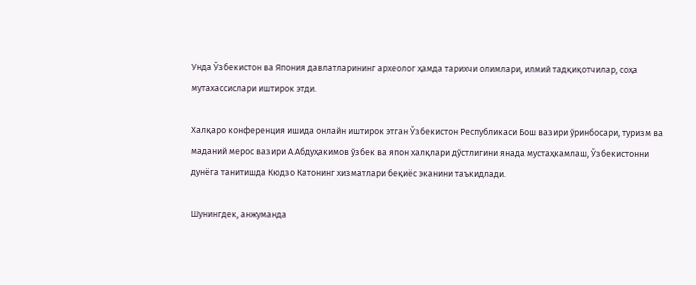Унда Ўзбекистон ва Япония давлатларининг археолог ҳамда тарихчи олимлари, илмий тадқиқотчилар, соҳа мутахассислари иштирок этди.

Халқаро конференция ишида онлайн иштирок этган Ўзбекистон Республикаси Бош вазири ўринбосари, туризм ва маданий мерос вазири А.Абдуҳакимов ўзбек ва япон халқлари дўстлигини янада мустаҳкамлаш, Ўзбекистонни дунёга танитишда Кюдзо Катонинг хизматлари беқиёс эканини таъкидлади.

Шунингдек, анжуманда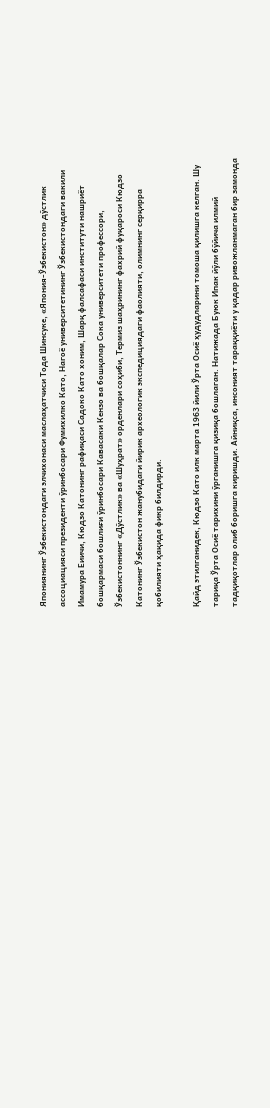Япониянинг Ўзбекистондаги элчихонаси маслаҳатчиси Тода Шинсуке, «Япония-Ўзбекистон» дўстлик ассоциацияси президенти ўринбосари Фумихилко Като, Нагоё университетининг Ўзбекистондаги вакили Имамура Еиичи, Кюдзо Катонинг рафиқаси Садоко Като хоним, Шарқ фалсафаси институти нашриёт бошқармаси бошлиғи ўринбосари Кавасаки Кензо ва бошқалар Сока университети профессори, Ўзбекистоннинг «Дўстлик» ва «Шуҳрат» орденлари соҳиби, Термиз шаҳрининг фахрий фуқароси Кюдзо Катонинг Ўзбекистон жанубидаги йирик археологик экспедициядаги фаолияти, олимнинг серқирра қобилияти ҳақида фикр билдирди.

Қайд этилганидек, Кюдзо Като илк марта 1963 йили Ўрта Осиё ҳудудларини томоша қилишга келган. Шу тариқа Ўрта Осиё тарихини ўрганишга қизиқа бошлаган. Натижада Буюк Ипак йўли бўйича илмий тадқиқотлар олиб боришга киришди. Айниқса, инсоният тараққиёти у қадар ривожланмаган бир замонда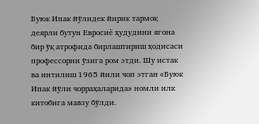Буюк Ипак йўлидек йирик тармоқ деярли бутун Евросиё ҳудудини ягона бир ўқ атрофида бирлаштириш ҳодисаси профессорни ўзига ром этди. Шу истак ва интилиш 1965 йили чоп этган «Буюк Ипак йўли чорраҳаларида» номли илк китобига мавзу бўлди.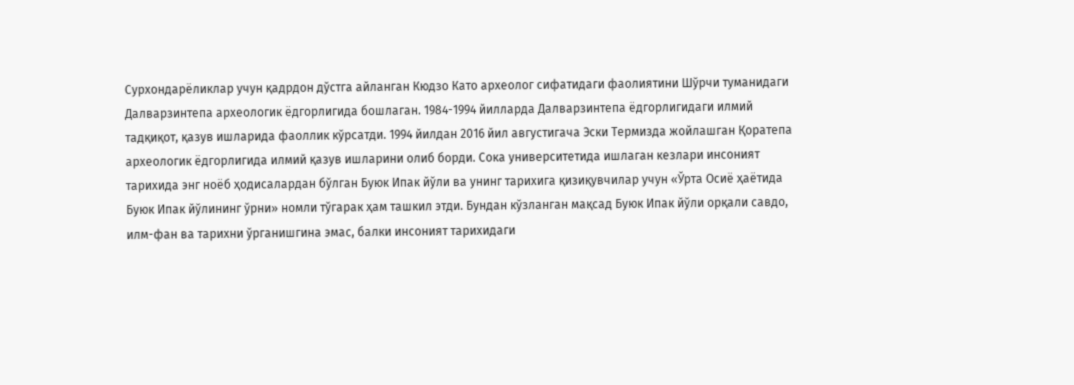Сурхондарёликлар учун қадрдон дўстга айланган Кюдзо Като археолог сифатидаги фаолиятини Шўрчи туманидаги Далварзинтепа археологик ёдгорлигида бошлаган. 1984-1994 йилларда Далварзинтепа ёдгорлигидаги илмий тадқиқот, қазув ишларида фаоллик кўрсатди. 1994 йилдан 2016 йил августигача Эски Термизда жойлашган Қоратепа археологик ёдгорлигида илмий қазув ишларини олиб борди. Сока университетида ишлаган кезлари инсоният тарихида энг ноёб ҳодисалардан бўлган Буюк Ипак йўли ва унинг тарихига қизиқувчилар учун «Ўрта Осиё ҳаётида Буюк Ипак йўлининг ўрни» номли тўгарак ҳам ташкил этди. Бундан кўзланган мақсад Буюк Ипак йўли орқали савдо, илм-фан ва тарихни ўрганишгина эмас, балки инсоният тарихидаги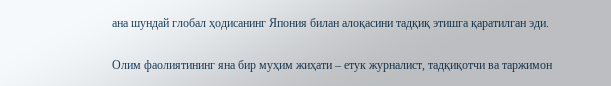ана шундай глобал ҳодисанинг Япония билан алоқасини тадқиқ этишга қаратилган эди.

Олим фаолиятининг яна бир муҳим жиҳати – етук журналист, тадқиқотчи ва таржимон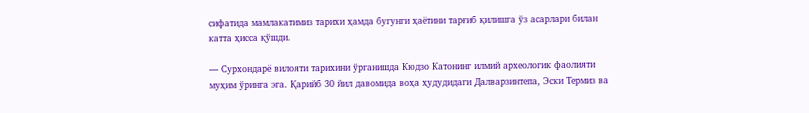сифатида мамлакатимиз тарихи ҳамда бугунги ҳаётини тарғиб қилишга ўз асарлари билан катта ҳисса қўшди.

— Сурхондарё вилояти тарихини ўрганишда Кюдзо Катонинг илмий археологик фаолияти муҳим ўринга эга. Қарийб 30 йил давомида воҳа ҳудудидаги Далварзинтепа, Эски Термиз ва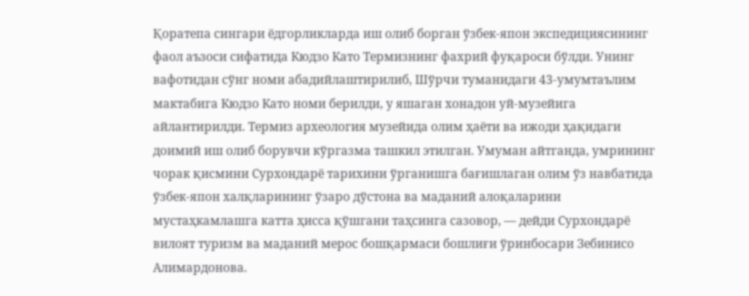Қоратепа сингари ёдгорликларда иш олиб борган ўзбек-япон экспедициясининг фаол аъзоси сифатида Кюдзо Като Термизнинг фахрий фуқароси бўлди. Унинг вафотидан сўнг номи абадийлаштирилиб, Шўрчи туманидаги 43-умумтаълим мактабига Кюдзо Като номи берилди, у яшаган хонадон уй-музейига айлантирилди. Термиз археология музейида олим ҳаёти ва ижоди ҳақидаги доимий иш олиб борувчи кўргазма ташкил этилган. Умуман айтганда, умрининг чорак қисмини Сурхондарё тарихини ўрганишга бағишлаган олим ўз навбатида ўзбек-япон халқларининг ўзаро дўстона ва маданий алоқаларини мустаҳкамлашга катта ҳисса қўшгани таҳсинга сазовор, — дейди Сурхондарё вилоят туризм ва маданий мерос бошқармаси бошлиғи ўринбосари Зебинисо Алимардонова.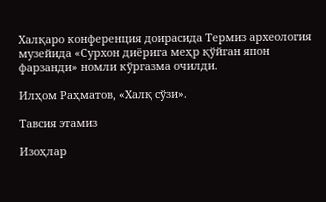Халқаро конференция доирасида Термиз археология музейида «Сурхон диёрига меҳр қўйган япон фарзанди» номли кўргазма очилди.

Илҳом Раҳматов, «Халқ сўзи».

Тавсия этамиз

Изоҳлар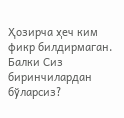Ҳозирча ҳеч ким фикр билдирмаган. Балки Сиз биринчилардан бўларсиз?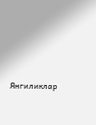Янгиликлар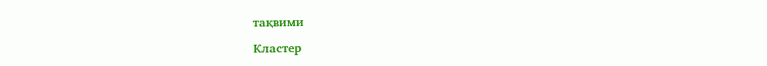тақвими

Кластер